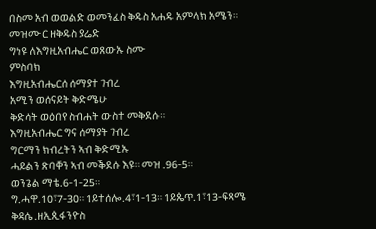በስመ አብ ወወልድ ወመንፈስ ቅዱስ አሐዱ አምላክ አሜን።
መዝሙር ዘቅዱስ ያሬድ
ግነዩ ለእግዚአብሔር ወጸውኡ ስሙ
ምስባክ
እግዚአብሔርሰ ሰማያተ ገብረ
አሚን ወሰናይት ቅድሜሁ
ቅድሳት ወዕበየ ስብሐት ውስተ መቅደሱ።
እግዚአብሔር ግና ሰማያት ገብረ
ግርማን ክብረትን ኣብ ቅድሚኡ
ሓይልን ጽባቐን ኣብ መቕደሱ እዩ። መዝ .96-5።
ወንጌል ማቴ.6-1-25።
ግ.ሓዋ.10፣7-30። 1ይተሰሎ.4፣1-13። 1ይጴጥ.1፣13-ፍጻሜ
ቅዳሴ .ዘኢጲፋንዮስ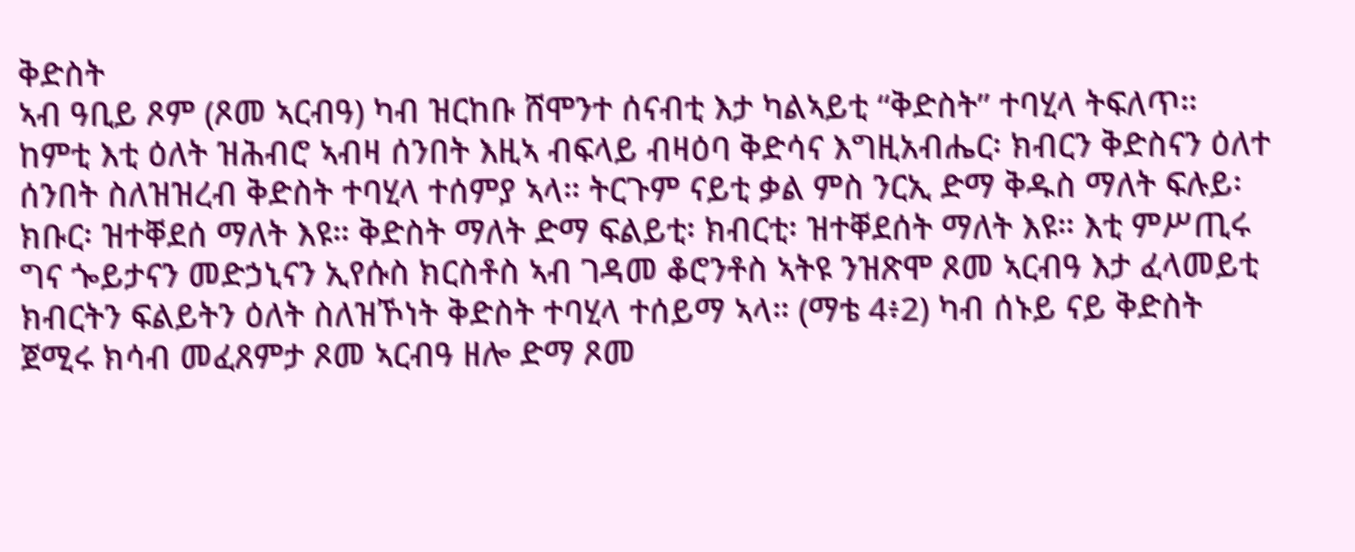ቅድስት
ኣብ ዓቢይ ጾም (ጾመ ኣርብዓ) ካብ ዝርከቡ ሸሞንተ ሰናብቲ እታ ካልኣይቲ “ቅድስት” ተባሂላ ትፍለጥ። ከምቲ እቲ ዕለት ዝሕብሮ ኣብዛ ሰንበት እዚኣ ብፍላይ ብዛዕባ ቅድሳና እግዚአብሔር፡ ክብርን ቅድስናን ዕለተ ሰንበት ስለዝዝረብ ቅድስት ተባሂላ ተሰምያ ኣላ። ትርጉም ናይቲ ቃል ምስ ንርኢ ድማ ቅዱስ ማለት ፍሉይ፡ ክቡር፡ ዝተቐደሰ ማለት እዩ። ቅድስት ማለት ድማ ፍልይቲ፡ ክብርቲ፡ ዝተቐደሰት ማለት እዩ። እቲ ምሥጢሩ ግና ጐይታናን መድኃኒናን ኢየሱስ ክርስቶስ ኣብ ገዳመ ቆሮንቶስ ኣትዩ ንዝጽሞ ጾመ ኣርብዓ እታ ፈላመይቲ ክብርትን ፍልይትን ዕለት ስለዝኾነት ቅድስት ተባሂላ ተሰይማ ኣላ። (ማቴ 4፥2) ካብ ሰኑይ ናይ ቅድስት ጀሚሩ ክሳብ መፈጸምታ ጾመ ኣርብዓ ዘሎ ድማ ጾመ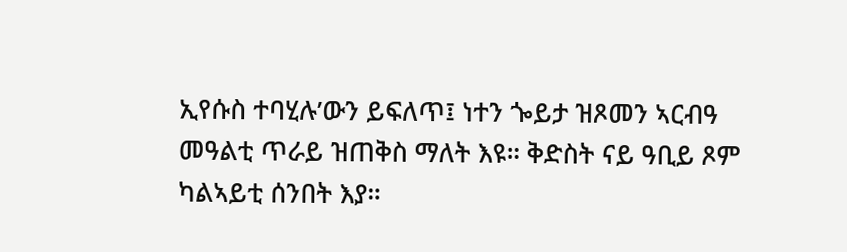ኢየሱስ ተባሂሉ’ውን ይፍለጥ፤ ነተን ጐይታ ዝጾመን ኣርብዓ መዓልቲ ጥራይ ዝጠቅስ ማለት እዩ። ቅድስት ናይ ዓቢይ ጾም ካልኣይቲ ሰንበት እያ።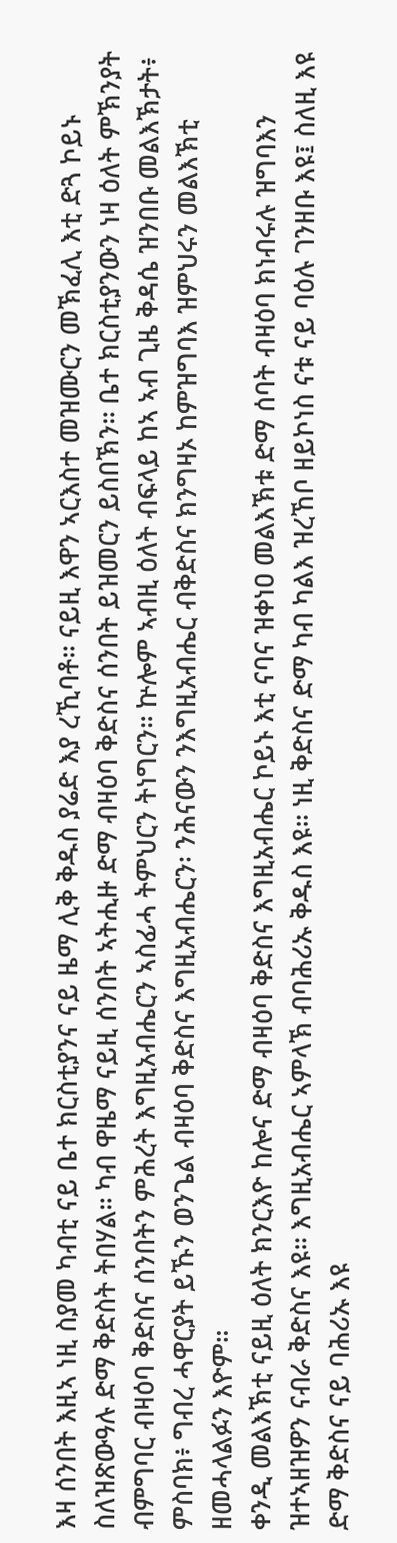እዛ ሰንበት እዚኣ ነዚ ስያመ ካብቲ ናይ ቤተ ክርስቲያንና ናይ ዜማ ሊቅ ቅዱስ ያሬድ እያ ረኺባቶ። ናይዚ እዋን ኣርእስተ መዝሙርን መኽፈሊ እቲ ድጓ ኮይኑ ስለዝጽውዓሉ ድማ ቅድስት ትበሃል። ካብ ዋዜማ ናይዚ ሰንበት ኣትሒዙ ድማ ብዛዕባ ቅድስና ሰንበት ይዝመርን ይስበኽን። ቤተ ክርስቲያንውን ነዛ ዕለት ምኽንያት ብምግባር ብዛዕባ ቅድስና ሰንበትን ምሕረት እግዚአብሔርን ኣስፊሓ ትምህርን ትነግርን። ኵሎም ኣብዚ ዕለት ብፍላይ ከኣ ኣብ ጊዜ ቅዳሴ ዝንበቡ መልእኽታት፥ ምስባክ፥ ግብረ ሓዋርያት ይኹን ወንጌል ብዛዕባ ቅድስና እግዚአብሔርን፡ ንሕናውን ንእግዚአብሔር ብቅድስና ክንግዛኦ ከምዝግባእ ዝምህሩን መልእኽቲ ዘመሓላልፉን እዮም።
ቀንዲ መልእኽቲ ናይዚ ዕለት ክንርእዮ ከሎና ድማ ብዛዕባ ቅድስና እግዚአብሔር ኮይኑ እቲ ናባና ዝቀነዐ መልእኽቱ ድማ ሰባት ብዛዕባ ክነብሩሉ ዝግባእን ዝተኣዘዝዎን ናብራ ቅድስና እዩ። እግዚአብሔር ኣምላኽ ብባሕሪኡ ቅዱስ እዩ። ነዚ ቅድስና ድማ ካብ ካልእ ዝረኸቦ ዘይኮነስ ናቱ ናይ ባዕሉ ገንዘቡ እዩ፤ ስለዚ እዩ ድማ ቅድስና ናይ ባሕሪኡ እዩ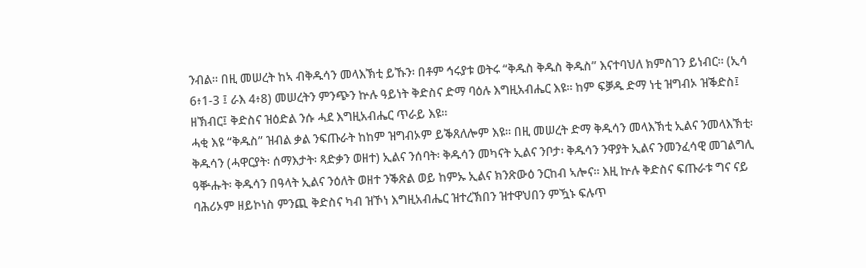ንብል። በዚ መሠረት ከኣ ብቅዱሳን መላእኽቲ ይኹን፡ በቶም ኅሩያቱ ወትሩ “ቅዱስ ቅዱስ ቅዱስ” እናተባህለ ክምስገን ይነብር። (ኢሳ 6፥1-3 ፤ ራእ 4፥8) መሠረትን ምንጭን ኵሉ ዓይነት ቅድስና ድማ ባዕሉ እግዚአብሔር እዩ። ከም ፍቓዱ ድማ ነቲ ዝግብኦ ዝቕድስ፤ ዘኽብር፤ ቅድስና ዝዕድል ንሱ ሓደ እግዚአብሔር ጥራይ እዩ።
ሓቂ እዩ “ቅዱስ” ዝብል ቃል ንፍጡራት ከከም ዝግብኦም ይቕጸለሎም እዩ። በዚ መሠረት ድማ ቅዱሳን መላእኽቲ ኢልና ንመላእኽቲ፡ ቅዱሳን (ሓዋርያት፡ ሰማእታት፡ ጻድቃን ወዘተ) ኢልና ንሰባት፡ ቅዱሳን መካናት ኢልና ንቦታ፡ ቅዱሳን ንዋያት ኢልና ንመንፈሳዊ መገልግሊ ዓቝሑት፡ ቅዱሳን በዓላት ኢልና ንዕለት ወዘተ ንቕጽል ወይ ከምኡ ኢልና ክንጽውዕ ንርከብ ኣሎና። እዚ ኵሉ ቅድስና ፍጡራቱ ግና ናይ ባሕሪኦም ዘይኮነስ ምንጪ ቅድስና ካብ ዝኾነ እግዚአብሔር ዝተረኽበን ዝተዋህበን ምዃኑ ፍሉጥ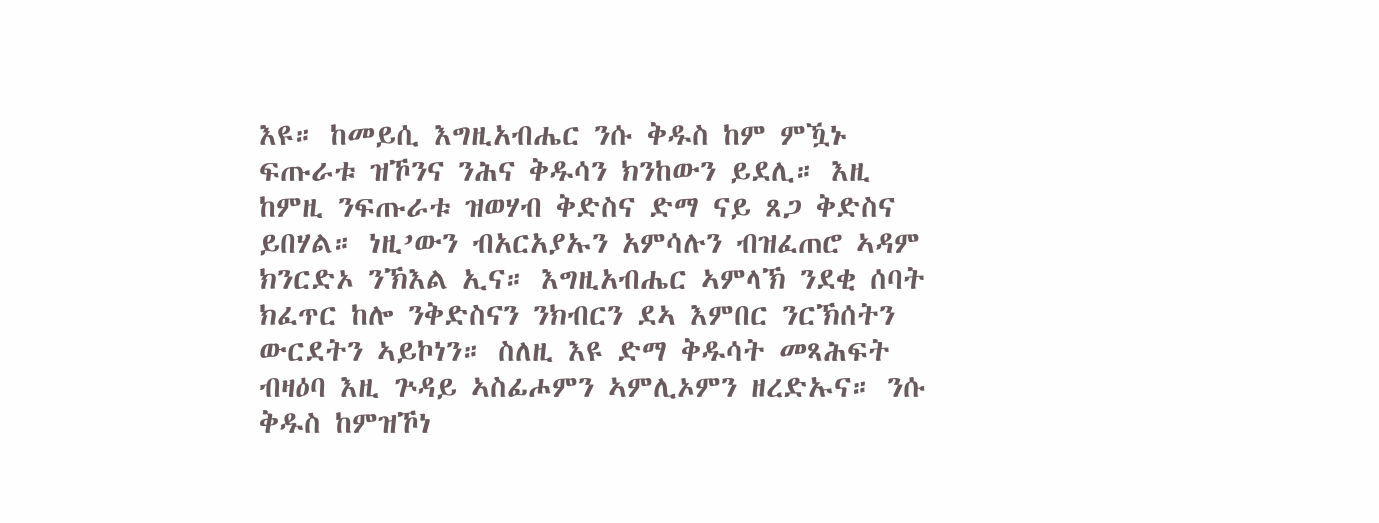እዩ። ከመይሲ እግዚአብሔር ንሱ ቅዱስ ከም ምዃኑ ፍጡራቱ ዝኾንና ንሕና ቅዱሳን ክንከውን ይደሊ። እዚ ከምዚ ንፍጡራቱ ዝወሃብ ቅድስና ድማ ናይ ጸጋ ቅድስና ይበሃል። ነዚ’ውን ብአርአያኡን አምሳሉን ብዝፈጠሮ ኣዳም ክንርድኦ ንኽእል ኢና። እግዚአብሔር ኣምላኽ ንደቂ ሰባት ክፈጥር ከሎ ንቅድስናን ንክብርን ደኣ እምበር ንርኽሰትን ውርደትን ኣይኮነን። ስለዚ እዩ ድማ ቅዱሳት መጻሕፍት ብዛዕባ እዚ ጕዳይ ኣስፊሖምን ኣምሊኦምን ዘረድኡና። ንሱ ቅዱስ ከምዝኾነ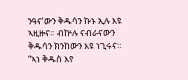ንዓና’ውን ቅዱሳን ኩኑ ኢሉ እዩ ኣዚዙና። ብኵሉ ናብራናውን ቅዱሳን ክንከውን እዩ ነጊሩና። “ኣነ ቅዱስ እየ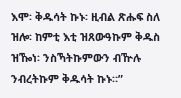እሞ፡ ቅዱሳት ኩኑ፡ ዚብል ጽሑፍ ስለ ዝሎ፡ ከምቲ እቲ ዝጸውዓኩም ቅዱስ ዝዀነ፡ ንስኻትኩምውን ብዅሉ ንብረትኩም ቅዱሳት ኩኑ።”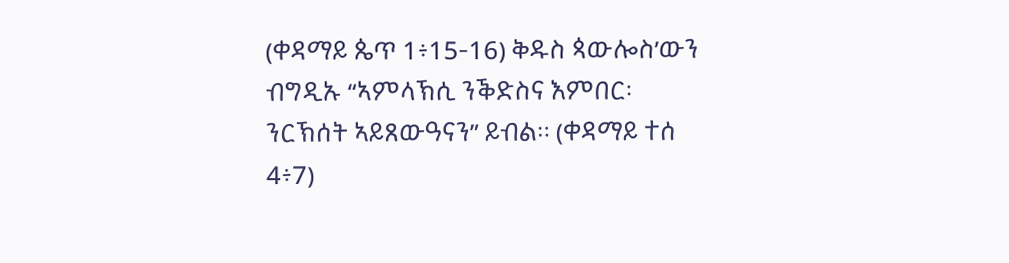(ቀዳማይ ጴጥ 1፥15-16) ቅዱስ ጳውሎስ’ውን ብግዲኡ “ኣምላኽሲ ንቕድስና እምበር፡ ንርኽሰት ኣይጸውዓናን” ይብል። (ቀዳማይ ተሰ 4፥7)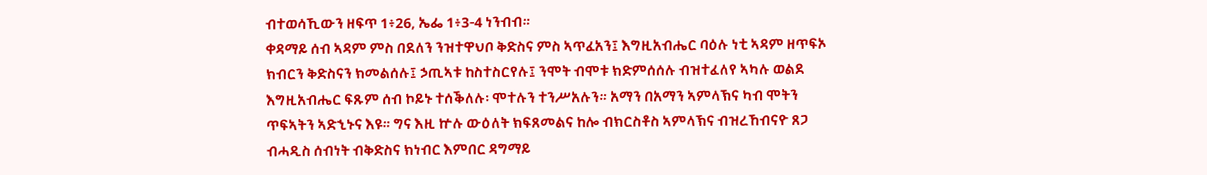ብተወሳኺውን ዘፍጥ 1፥26, ኤፌ 1፥3-4 ነንብብ።
ቀዳማይ ሰብ ኣዳም ምስ በደለን ንዝተዋህቦ ቅድስና ምስ ኣጥፈአን፤ እግዚአብሔር ባዕሉ ነቲ ኣዳም ዘጥፍኦ ክብርን ቅድስናን ክመልሰሉ፤ ኃጢኣቱ ከስተስርየሉ፤ ንሞት ብሞቱ ክድምሰሰሉ ብዝተፈለየ ኣካሉ ወልደ እግዚአብሔር ፍጹም ሰብ ኮይኑ ተሰቕለሉ፡ ሞተሉን ተንሥአሉን። አማን በአማን ኣምላኽና ካብ ሞትን ጥፍኣትን ኣድኂኑና እዩ። ግና እዚ ኵሉ ውዕለት ክፍጸመልና ከሎ ብክርስቶስ ኣምላኽና ብዝረኸብናዮ ጸጋ ብሓዲስ ሰብነት ብቅድስና ክነብር እምበር ዳግማይ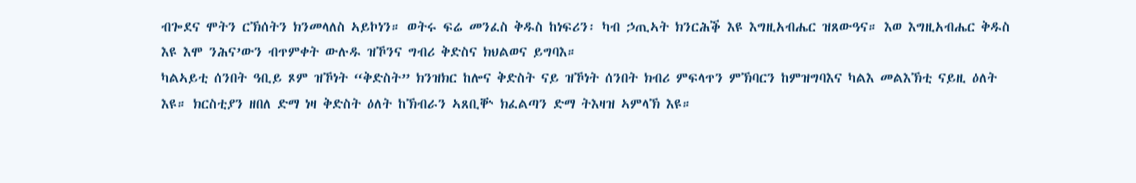ብጐደና ሞትን ርኽሰትን ክንመላለስ ኣይኮነን። ወትሩ ፍሬ መንፈስ ቅዱስ ከነፍሪን፡ ካብ ኃጢኣት ክንርሕቕ እዩ እግዚአብሔር ዝጸውዓና። እወ እግዚአብሔር ቅዱስ እዩ እሞ ንሕና’ውን ብጥምቀት ውሉዱ ዝኾንና ግብሪ ቅድስና ክህልወና ይግባእ።
ካልኣይቲ ሰንበት ዓቢይ ጾም ዝኾነት “ቅድስት” ክንዝክር ከሎና ቅድስት ናይ ዝኾነት ሰንበት ክብሪ ምፍላጥን ምኽባርን ከምዝግባእና ካልእ መልእኽቲ ናይዚ ዕለት እዩ። ክርስቲያን ዘበለ ድማ ነዛ ቅድስት ዕለት ከኽብራን ኣጸቢቝ ክፈልጣን ድማ ትእዛዝ ኣምላኽ እዩ።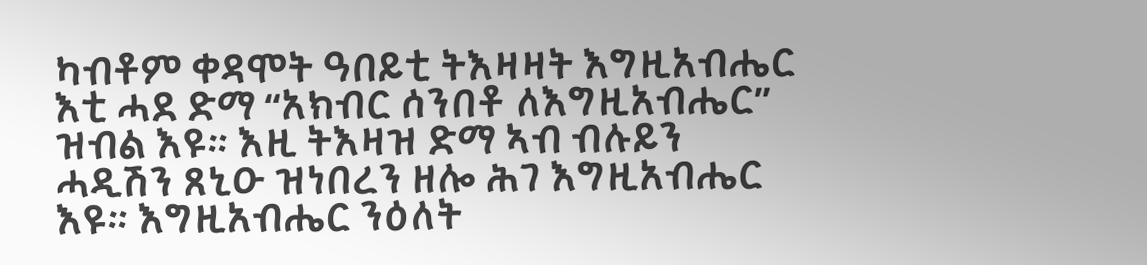ካብቶም ቀዳሞት ዓበይቲ ትእዛዛት እግዚአብሔር እቲ ሓደ ድማ “አክብር ሰንበቶ ለእግዚአብሔር” ዝብል እዩ። እዚ ትእዛዝ ድማ ኣብ ብሉይን ሓዲሽን ጸኒዑ ዝነበረን ዘሎ ሕገ እግዚአብሔር እዩ። እግዚአብሔር ንዕለት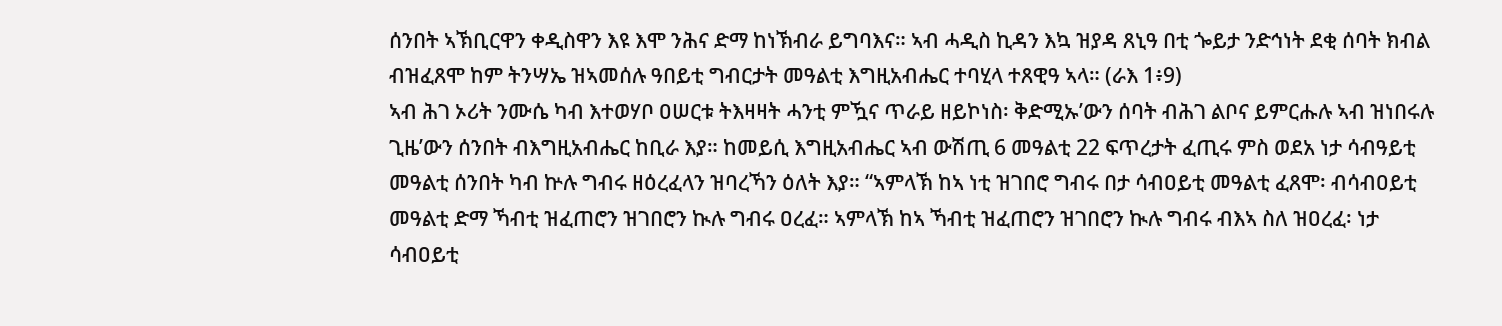ሰንበት ኣኽቢርዋን ቀዲስዋን እዩ እሞ ንሕና ድማ ከነኽብራ ይግባእና። ኣብ ሓዲስ ኪዳን እኳ ዝያዳ ጸኒዓ በቲ ጐይታ ንድኅነት ደቂ ሰባት ክብል ብዝፈጸሞ ከም ትንሣኤ ዝኣመሰሉ ዓበይቲ ግብርታት መዓልቲ እግዚአብሔር ተባሂላ ተጸዊዓ ኣላ። (ራእ 1፥9)
ኣብ ሕገ ኦሪት ንሙሴ ካብ እተወሃቦ ዐሠርቱ ትእዛዛት ሓንቲ ምዃና ጥራይ ዘይኮነስ፡ ቅድሚኡ’ውን ሰባት ብሕገ ልቦና ይምርሑሉ ኣብ ዝነበሩሉ ጊዜ’ውን ሰንበት ብእግዚአብሔር ከቢራ እያ። ከመይሲ እግዚአብሔር ኣብ ውሽጢ 6 መዓልቲ 22 ፍጥረታት ፈጢሩ ምስ ወደአ ነታ ሳብዓይቲ መዓልቲ ሰንበት ካብ ኵሉ ግብሩ ዘዕረፈላን ዝባረኻን ዕለት እያ። “ኣምላኽ ከኣ ነቲ ዝገበሮ ግብሩ በታ ሳብዐይቲ መዓልቲ ፈጸሞ፡ ብሳብዐይቲ መዓልቲ ድማ ኻብቲ ዝፈጠሮን ዝገበሮን ኲሉ ግብሩ ዐረፈ። ኣምላኽ ከኣ ኻብቲ ዝፈጠሮን ዝገበሮን ኲሉ ግብሩ ብእኣ ስለ ዝዐረፈ፡ ነታ ሳብዐይቲ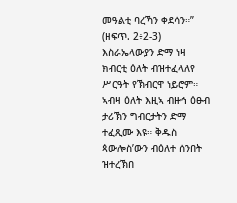መዓልቲ ባረኻን ቀደሳን።” (ዘፍጥ. 2፥2-3) እስራኤላውያን ድማ ነዛ ክብርቲ ዕለት ብዝተፈላለየ ሥርዓት የኽብርዋ ነይሮም። ኣብዛ ዕለት እዚኣ ብዙኅ ዕፁብ ታሪኽን ግብርታትን ድማ ተፈጺሙ እዩ። ቅዱስ ጳውሎስ’ውን ብዕለተ ሰንበት ዝተረኽበ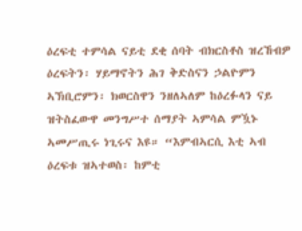ዕረፍቲ ተምሳል ናይቲ ደቂ ሰባት ብክርስቶስ ዝረኸብዎ ዕረፍትን፡ ሃይማኖትን ሕገ ቅድስናን ኃልዮምን ኣኽቢሮምን፡ ክወርስዋን ንዘለኣለም ከዕረፉላን ናይ ዝትስፈውዋ መንግሥተ ሰማያት ኣምሳል ምዃኑ ኣመሥጢሩ ነጊሩና እዩ። “እምብኣርሲ እቲ ኣብ ዕረፍቱ ዝኣተወስ፡ ከምቲ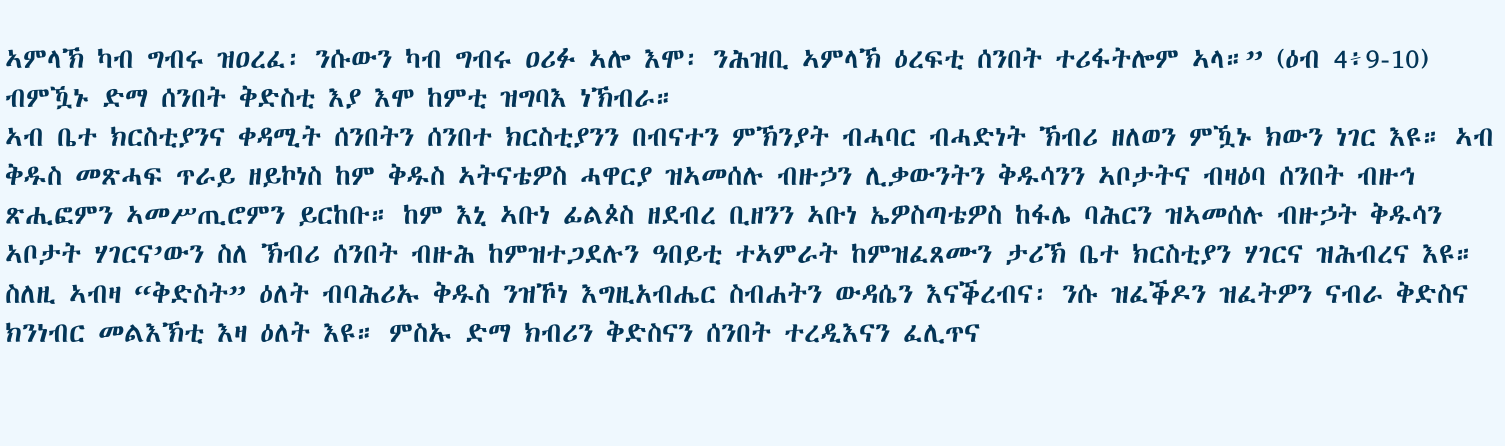ኣምላኽ ካብ ግብሩ ዝዐረፈ፡ ንሱውን ካብ ግብሩ ዐሪፉ ኣሎ እሞ፡ ንሕዝቢ ኣምላኽ ዕረፍቲ ሰንበት ተሪፋትሎም ኣላ።” (ዕብ 4፥9-10) ብምዃኑ ድማ ሰንበት ቅድስቲ እያ እሞ ከምቲ ዝግባእ ነኽብራ።
ኣብ ቤተ ክርስቲያንና ቀዳሚት ሰንበትን ሰንበተ ክርስቲያንን በብናተን ምኽንያት ብሓባር ብሓድነት ኽብሪ ዘለወን ምዃኑ ክውን ነገር እዩ። ኣብ ቅዱስ መጽሓፍ ጥራይ ዘይኮነስ ከም ቅዱስ ኣትናቴዎስ ሓዋርያ ዝኣመሰሉ ብዙኃን ሊቃውንትን ቅዱሳንን ኣቦታትና ብዛዕባ ሰንበት ብዙኅ ጽሒፎምን ኣመሥጢሮምን ይርከቡ። ከም እኒ ኣቡነ ፊልጶስ ዘደብረ ቢዘንን ኣቡነ ኤዎስጣቴዎስ ከፋሌ ባሕርን ዝኣመሰሉ ብዙኃት ቅዱሳን ኣቦታት ሃገርና’ውን ስለ ኽብሪ ሰንበት ብዙሕ ከምዝተጋደሉን ዓበይቲ ተኣምራት ከምዝፈጸሙን ታሪኽ ቤተ ክርስቲያን ሃገርና ዝሕብረና እዩ።
ስለዚ ኣብዛ “ቅድስት” ዕለት ብባሕሪኡ ቅዱስ ንዝኾነ እግዚአብሔር ስብሐትን ውዳሴን እናቕረብና፡ ንሱ ዝፈቕዶን ዝፈትዎን ናብራ ቅድስና ክንነብር መልእኽቲ እዛ ዕለት እዩ። ምስኡ ድማ ክብሪን ቅድስናን ሰንበት ተረዲእናን ፈሊጥና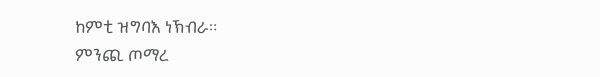ከምቲ ዝግባእ ነኽብራ።
ምንጪ ጦማረ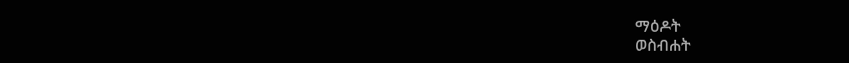ማዕዶት
ወስብሐት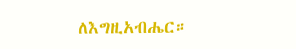ለእግዚአብሔር።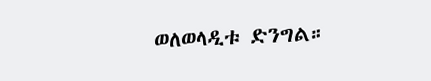ወለወላዲቱ ድንግል።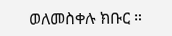ወለመስቀሉ ክቡር ።